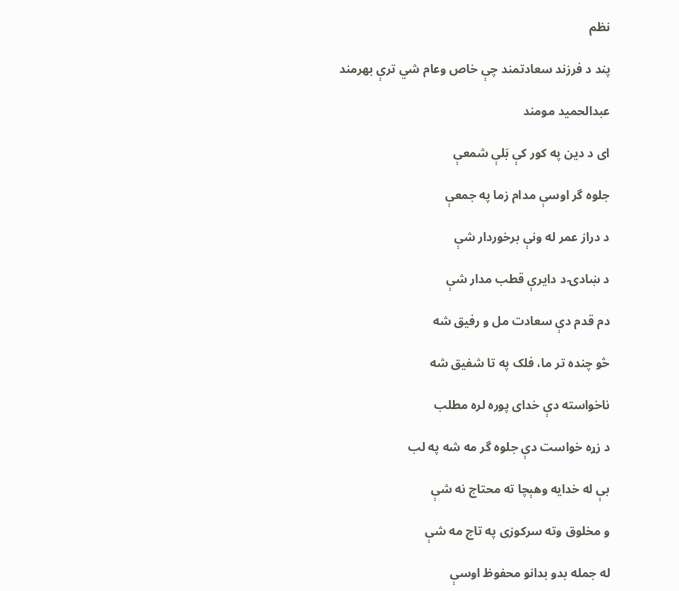نظم

پند د فرزند سعادتمند چې خاص وعام شي ترې بهرمند

عبدالحمید مومند

ای د دين په کور کې بَلې شمعې

جلوه گر اوسې مدام زما په جمعې

د دراز عمر له ونې برخوردار شې

د ښادۍ د دايرې قطب مدار شې

دم قدم دې سعادت مل و رفيق شه

څو چنده تر ما، فلک په تا شفيق شه

ناخواسته دې خدای پوره لره مطلب

د زړه خواست دې جلوه گر مه شه په لب

بې له خدايه وهېچا ته محتاج نه شې

و مخلوق وته سرکوزی په تاج مه شې

له جمله بدو بدانو محفوظ اوسې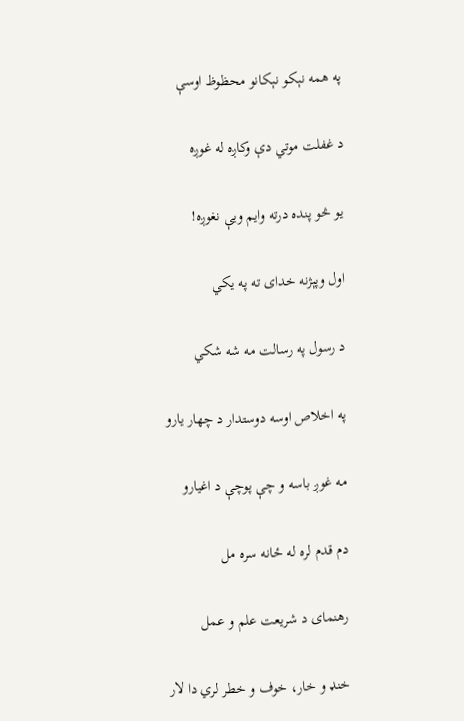په همه نېکو نېکانو محظوظ اوسې

د غفلت موتي دې وکاږه له غوږه

يو څو پنده درته وايم ويې نغوږه!

اول وپېژنه خدای ته په يکي

د رسول په رسالت مه شه شکي

په اخلاص اوسه دوستدار د چهار يارو

مه غوږ باسه و چې پوچې د اغيارو

دم قدم لره له ځانه سره مل

رهنمای د شريعت علم و عمل

خنډ و خار، خوف و خطر لري دا لار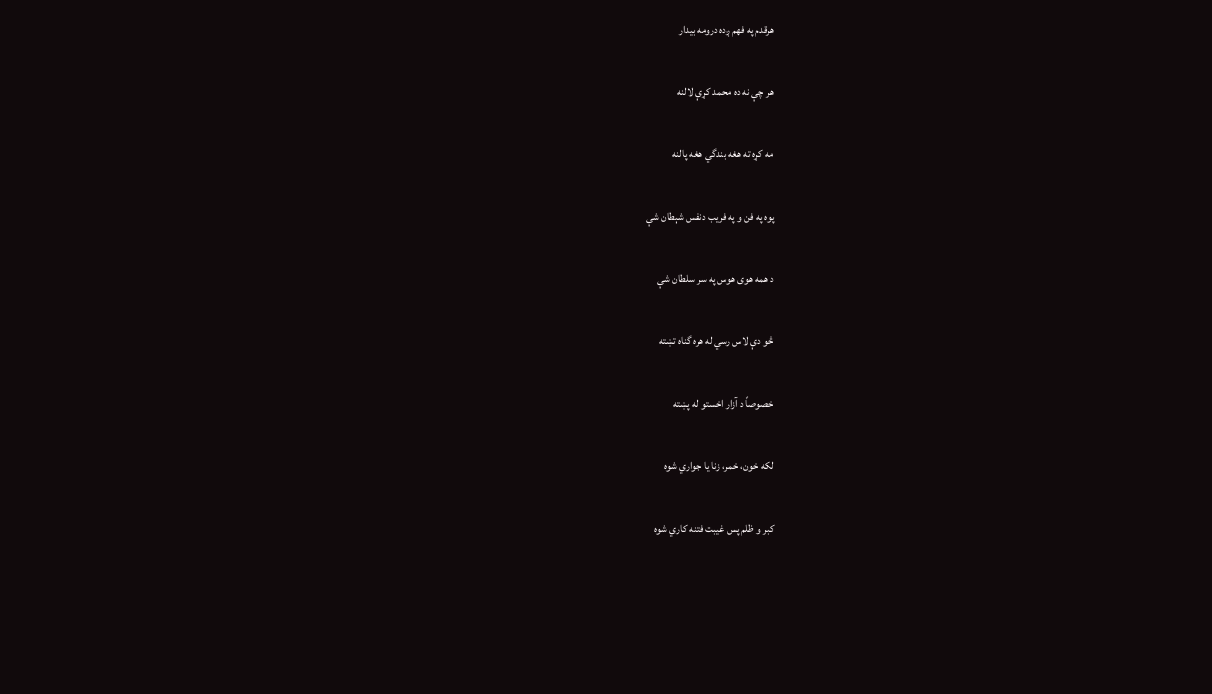هرقدم په فهم ږده درومه بيدار

هر چې نه ده محمد کړې لالنه

مه کړه ته هغه بندگي هغه پالنه

پوه په فن و په فريب دنفس شېطان شې

د همه هوی هوس په سر سلطان شې

څو دې لاس رسي له هره گناه تښته

خصوصاً د آزار اخستو له پښته

لکه خون، خمر، زنا يا جواري شوه

کبر و ظلم پس غيبت فتنه کاري شوه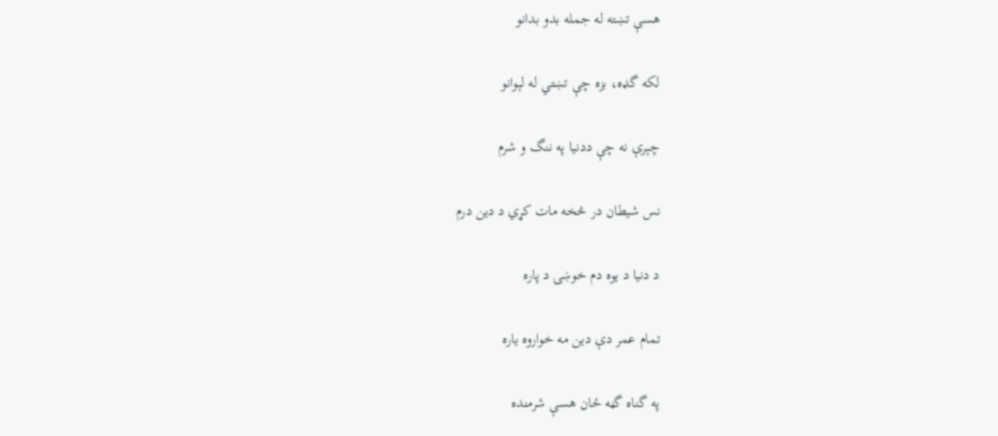هسې تښته له جمله بدو بدانو

لکه گډه، بزه چې تښتي له لېوانو

چېرې نه چې ددنيا په ننگ و شرم

نس شيطان در څخه مات کړي د دين درم

د دنيا د يوه دم خوښۍ د پاره

تمام عمر دې دين مه خواروه ياره

په گناه گڼه ځان هسې شرمنده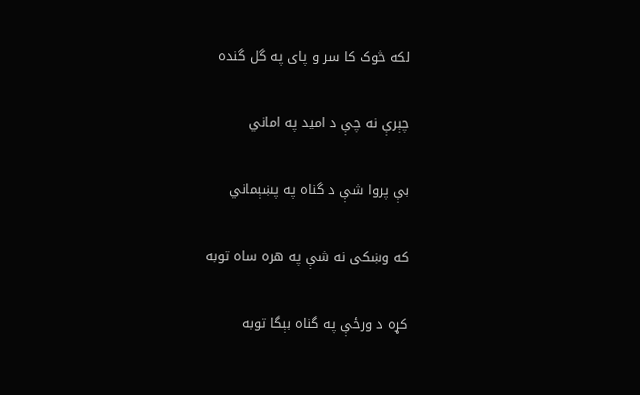لکه څوک کا سر و پای په گل گنده

چېرې نه چې د اميد په اماني

بې پروا شې د گناه په پښېماني

که وښکی نه شې په هره ساه توبه

کړه د ورځې په گناه بېگا توبه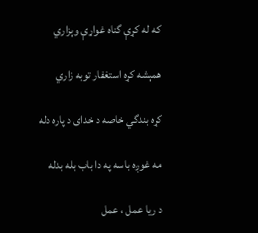که له کړې گناه غواړې وېزاري

همېشه کړه استغفار توبه زاري

کړه بندگي خاصه د خدای د پاره دله

مه غوږه باسه په دا باب بله بدله

د ريا عمل ، عمل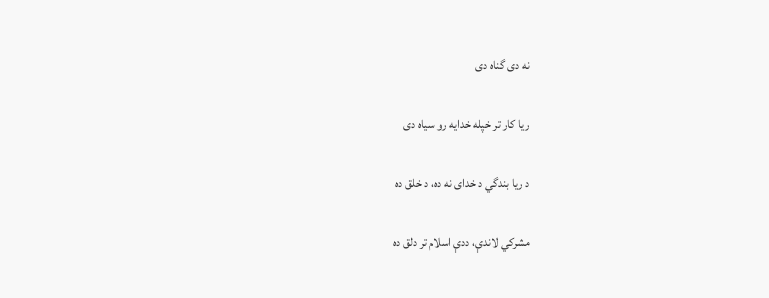نه دی گناه دی

ريا کار تر خپله خدايه رو سياه دی

د ريا بندگي د خدای نه ده، د خلق ده

مشرکي لاندې، ددې اسلام تر دلق ده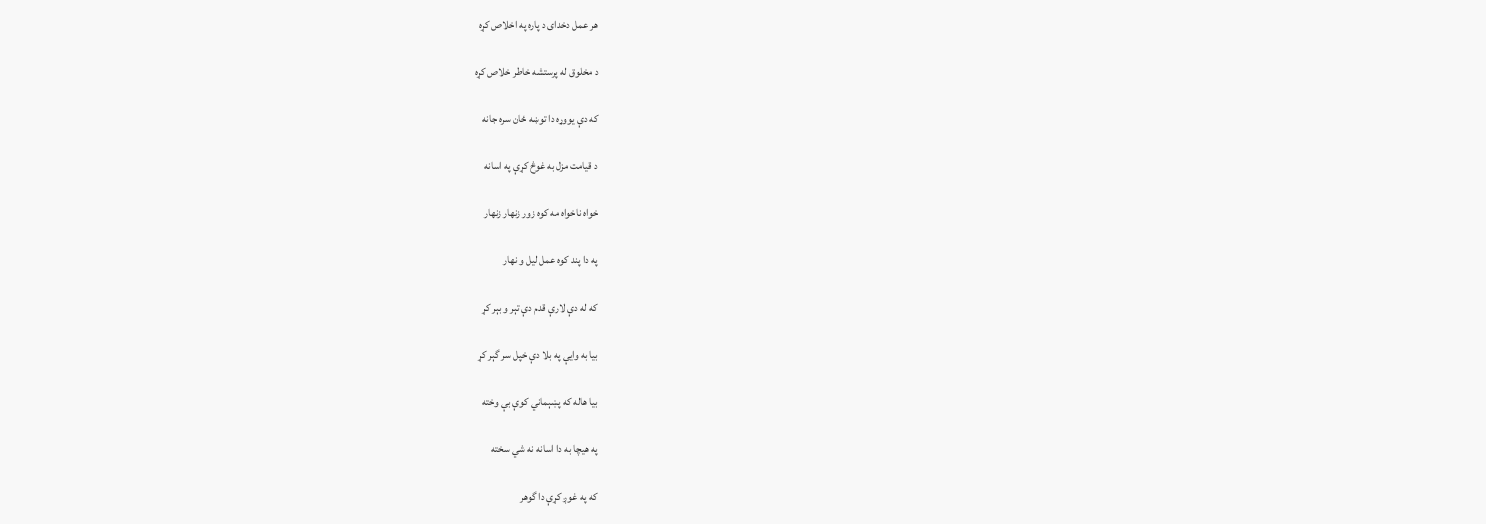هر عمل دخدای د پاره په اخلاص کړه

د مخلوق له پرستشه خاطر خلاص کړه

که دې يووړه دا توښه ځان سره جانه

د قيامت مزل به غوڅ کړې په اسانه

خواه ناخواه مه کوه زور زنهار زنهار

په دا پند کوه عمل ليل و نهار

که له دې لارې قدم دې تېر و بېر کړ

بيا به وايې په بلا دې خپل سر گېر کړ

بيا هاله که پښېماني کوې بې وخته

په هيچا به دا اسانه نه شي سخته

که په غوږ کړې دا گوهر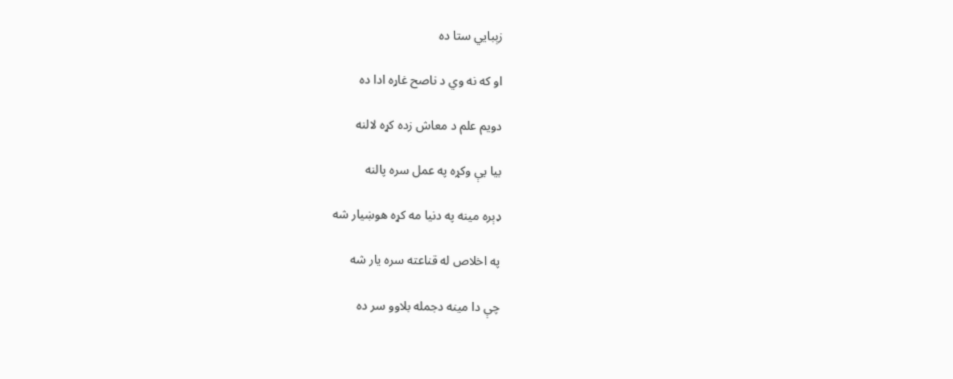زېبايي ستا ده

او که نه وي د ناصح غاړه ادا ده

دويم علم د معاش زده کړه لالنه

بيا يې وکړه په عمل سره پالنه

ډېره مينه په دنيا مه کړه هوښيار شه

په اخلاص له قناعته سره يار شه

چې دا مينه دجمله بلاوو سر ده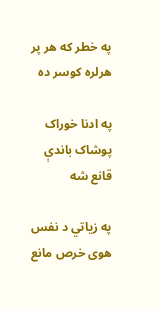په خطر که هر پر هرلره کوسر ده

په ادنا خوراک پوشاک باندې قانع شه

په زياتي د نفس هوی خرص مانع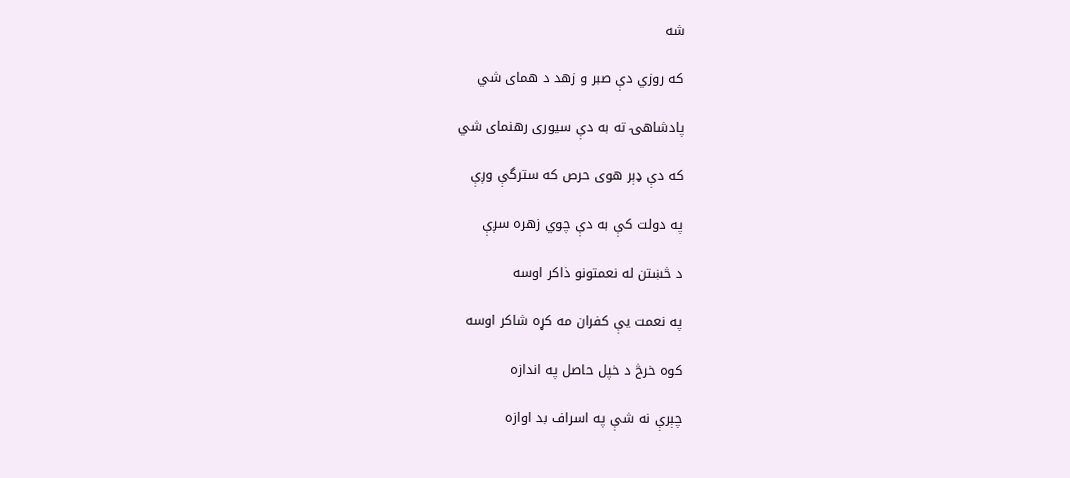شه

که روزي دې صبر و زهد د همای شي

پادشاهۍ ته به دې سيوری رهنمای شي

که دې ډېر هوی حرص که سترگې وږې

په دولت کې به دې چوي زهره سږې

د څښتن له نعمتونو ذاکر اوسه

په نعمت يې کفران مه کړه شاکر اوسه

کوه خرڅ د خپل حاصل په اندازه

چېرې نه شې په اسراف بد اوازه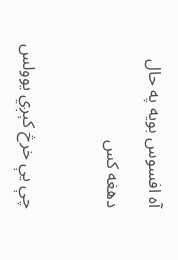آه افسوس بويه په حال دهغه کس

چې يې خرڅ کېږي يوولس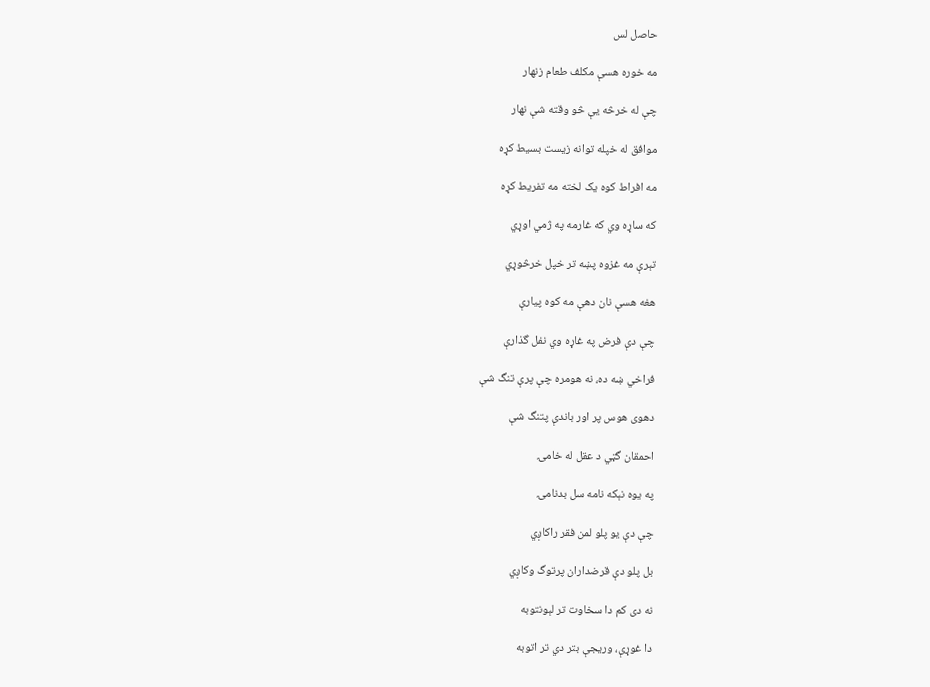حاصل لس

مه خوره هسې مکلف طعام زنهار

چې له خرڅه يې څو وقته شې نهار

موافق له خپله توانه زيست بسيط کړه

مه افراط کوه يک لخته مه تفريط کړه

که ساړه وي که غارمه په ژمي اوړي

تېرې مه غزوه پښه تر خپل خرڅوړي

هغه هسې نان دهې مه کوه پيارې

چې دې فرض په غاړه وي نفل گذارې

فراخي ښه ده، نه هومره چې پرې تنگ شې

دهوی هوس پر اور باندې پتنگ شې

احمقان گټي د عقل له خامۍ

په يوه نېکه نامه سل بدنامۍ

چې دې يو پلو لمن فقر راکاږي

بل پلو دې قرضداران پرتوگ وکاږي

نه دی کم دا سخاوت تر لېونتوبه

دا غوړې، وريجې بتر دي تر اتوبه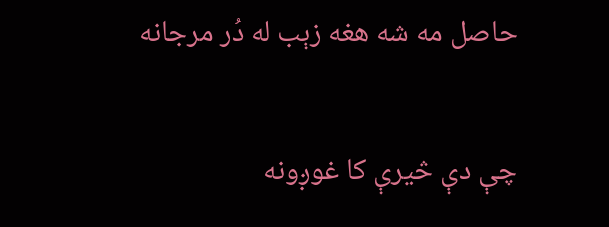حاصل مه شه هغه زېب له دُر مرجانه

چې دې څيرې کا غوږونه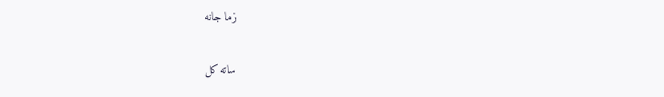زما جانه

ساته کل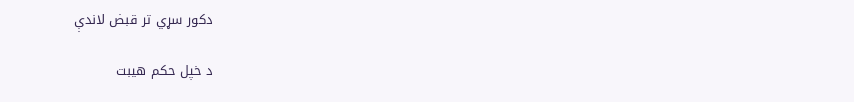دکور سړي تر قبض لاندې

د خپل حکم هيبت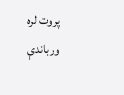پروت لره ورباندې